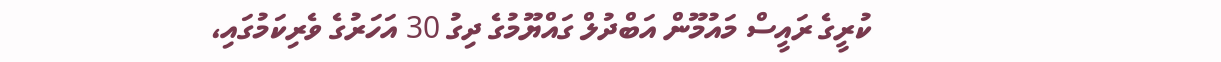ކުރީގެ ރައީސް މައުމޫން އަބްދުލް ގައްޔޫމުގެ ދިގު 30 އަހަރުގެ ވެރިކަމުގައި،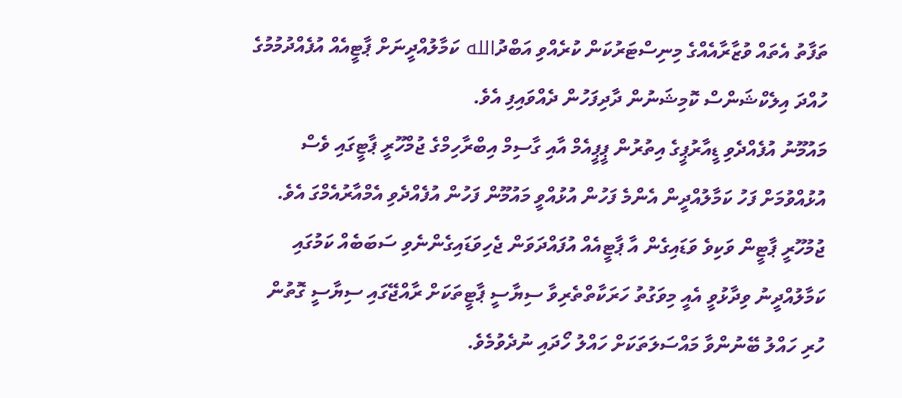ތަފާތު އެތައް ވުޒާރާއެއްގެ މިނިސްޓަރުކަން ކުރެއްވި އަބްދުالله ކަމާލުއްދީނަށް ޕާޓީއެއް އުފެއްދުމުމުގެ ހުއްދަ އިލެކްޝަންސް ކޮމިޝަނުން ދާދިފަހުން ދެއްވައިފި އެވެ.
މައުމޫނު އުފެއްދެވި ޑީއާރުޕީގެ އިތުރުން ޕީޕީއެމް އާއި ގާސިމް އިބްރާހިމްގެ ޖުމްހޫރީ ޕާޓީގައި ވެސް އުޅުއްވުމަށް ފަހު ކަމާލުއްދީން އެންމެ ފަހުން އުޅުއްވީ މައުމޫން ފަހުން އުފެއްދެވި އެމްއާރުއެމްގަ އެވެ. ޖުމުހޫރީ ޕާޓީން ވަކިވެ ވަޑައިގެން އާ ޕާޓީއެއް އުފައްދަވަން ޖެހިވަޑައިގެންނެވި ސަބަބެއް ކަމުގައި ކަމާލުއްދީނު ވިދާޅުވީ އެއީ މިވަގުތު ހަރަކާތްތެރިވާ ސިޔާސީ ޕާޓީތަކަށް ރާއްޖޭގައި ސިޔާސީ ގޮތުން ހުރި ހައްލު ބޭނުންވާ މައްސަލަތަކަށް ހައްލު ހޯދައި ނުދެވުމެވެ.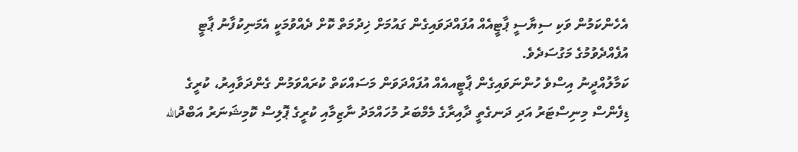އެހެންކަމުން ވަކި ސިޔާސީ ޕާޓީއެއް އުފައްދަވައިގެން ގައުމަށް ޚިދުމަތް ކޮށް ދެއްވުމަކީ އެމަނިކުފާނު ޕާޓީ އުފެއްދެވުމުގެ މަގުސަދެވެ.
ކަމާލުއްދީނު އިސްވެ ހުންނަވައިގެން ޕާޓީއއެއް އުފައްދަވަން މަސައްކަތް ކުރައްވަމުން ގެންދަވާއިރު، ކުރީގެ ޑިފެންސް މިނިސްޓަރު އަދި ދަނގެތީ ދާއިރާގެ މެމްބަރު މުހައްމަދު ނާޒިމާއި ކުރީގެ ޕޮލިސް ކޮމިޝަނަރު އަބްދުالله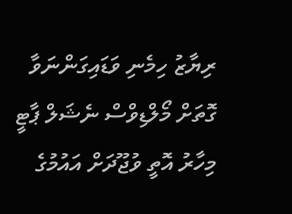ރިޔާޒު ހިމެނި ވަޑައިގަންނަވާ ގޮތަށް މޯލްޑިވްސް ނެޝަލް ޕާޓީ މިހާރު އޮތީ ވުޖޫދަށް އައުމުގެ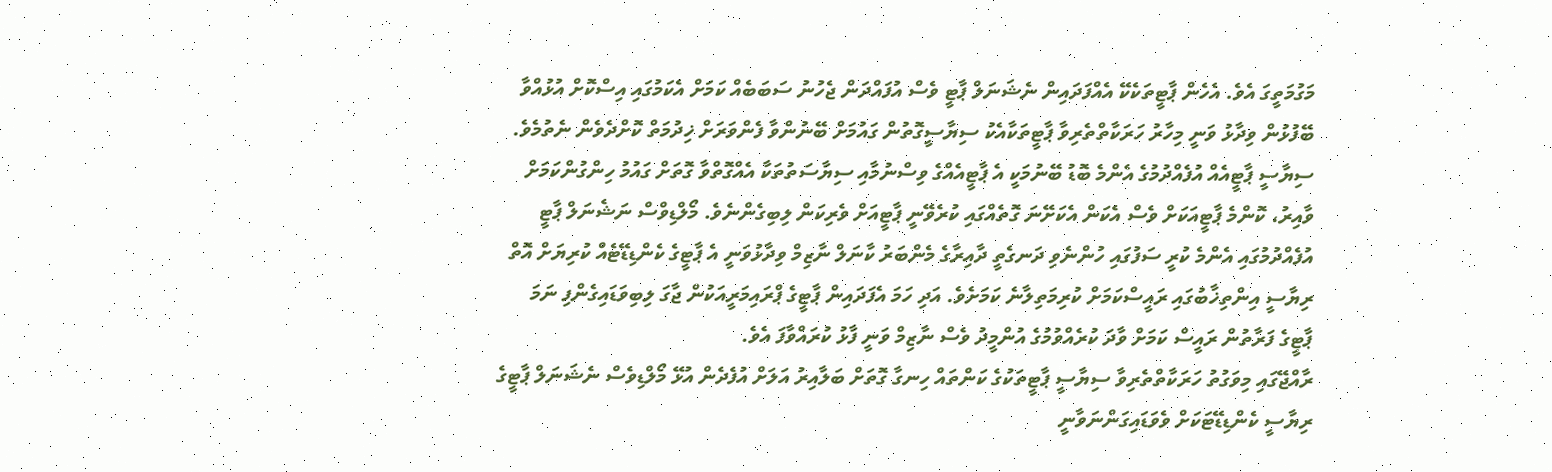މަގުމަތީގަ އެވެ. އެހެން ޕާޓީތަކެކޭ އެއްފަދައިން ނެޝަނަލް ޕާޓީ ވެސް އުފައްދަން ޖެހުނު ސަބަބެއް ކަމަށް އެކަމުގައި އިސްކޮށް އުޅުއްވާ ބޭފުޅުން ވިދާޅު ވަނީ މިހާރު ހަރަކާތްތެރިވާ ޕާޓީތަކާއެކު ސިޔާސީގޮތުން ގައުމަށް ބޭނުންވާ ފެންވަރަށް ޚިދުމަތް ކޮށްދެވެން ނެތުމެވެ.
ސިޔާސީ ޕާޓީއެއް އުފެއްދުމުގެ އެންމެ ބޮޑު ބޭނުމަކީ އެ ޕާޓީއެއްގެ ވިސްނުމާއި ސިޔާސަތުތަކާ އެއްގޮތްވާ ގޮތަށް ގައުމު ހިންގުންކަމަށް ވާއިރު، ކޮންމެ ޕާޓީއަކަށް ވެސް އެކަން އެކަށޭނަ ގޮތެއްގައި ކުރެވޭނީ ޕާޓީއަށް ވެރިކަން ލިބިގެންނެވެ. މޯލްޑިވްސް ނަޝެނަލް ޕާޓީ އުފެއްދުމުގައި އެންމެ ކުރީ ސަފުގައި ހުންނެވި ދަނގެތީ ދާއިރާގެ މެންބަރު ކާނަލް ނާޒިމް ވިދާޅުވަނީ އެ ޕާޓީގެ ކެންޑިޑޭޓެއް ކުރިޔަށް އޮތް ރިޔާސީ އިންތިޚާބުގައި ރައީސްކަމަށް ކުރިމަތިލާނެ ކަމަށެވެ. އަދި ހަމަ އެފަދައިން ޕާޓީގެ ޕްރައިމަރީއަކުން ޖާގަ ލިބިވަޑައިގެންފި ނަމަ ޕާޓީގެ ފަރާތުން ރައީސް ކަމަށް ވާދަ ކުރެއްވުމުގެ އުންމީދު ވެސް ނާޒިމް ވަނީ ފާޅު ކުރައްވާފަ އެވެ.
ރާއްޖޭގައި މިވަގުތު ހަރަކާތްތެރިވާ ސިޔާސީ ޕާޓީތަކުގެ ކަންތައް ހިނގާ ގޮތަށް ބަލާއިރު އަލަށް އުފެދެން އުޅޭ މޯލްޑިވެސް ނެޝަނަލް ޕާޓީގެ ރިޔާސީ ކެންޑިޑޭޓަކަށް ވެވަޑައިގަންނަވާނީ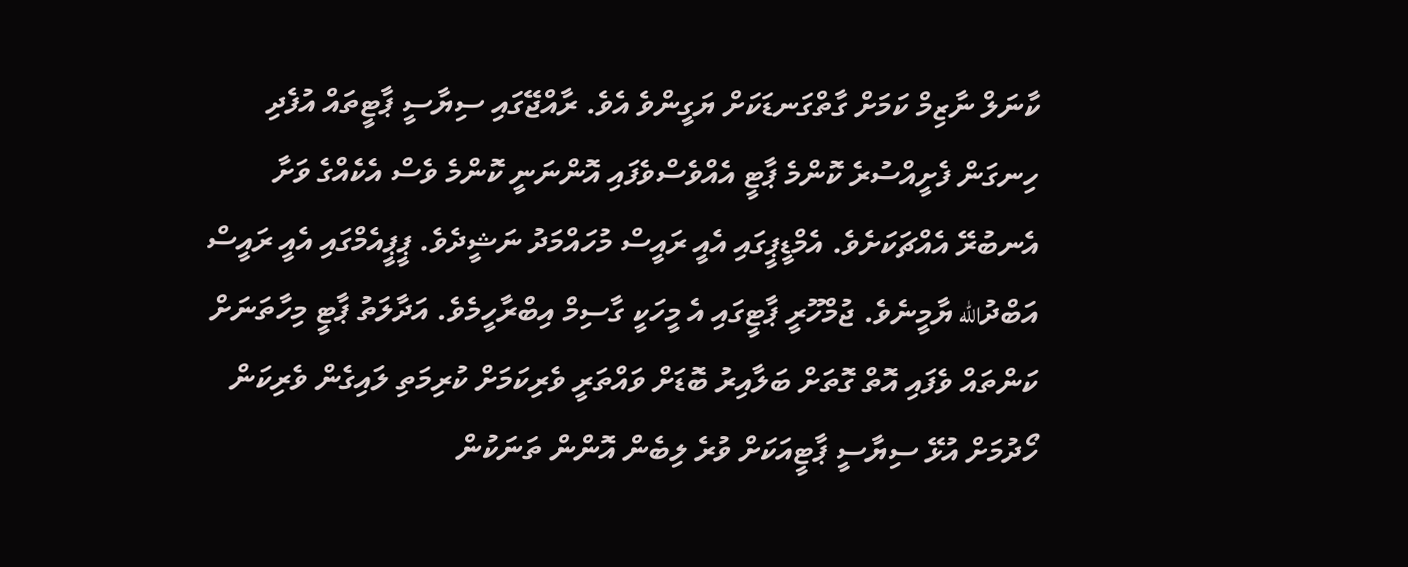ކާނަލް ނާޒިމް ކަމަށް ގާތްގަނޑަކަށް ޔަގީންވެ އެވެ. ރާއްޖޭގައި ސިޔާސީ ޕާޓީތައް އުފެދި ހިނގަން ފެށީއްސުރެ ކޮންމެ ޕާޓީ އެއްވެސްވެފައި އޮންނަނީ ކޮންމެ ވެސް އެކެއްގެ ވަށާ އެނބުރޭ އެއްޗަކަށެވެ. އެމްޑީޕީގައި އެއީ ރައީސް މުހައްމަދު ނަޝީދެވެ. ޕީޕީއެމްގައި އެއީ ރައީސް އަބްދުالله ޔާމީނެވެ. ޖުމްހޫރީ ޕާޓީގައި އެ މީހަކީ ގާސިމް އިބްރާހީމެވެ. އަދާލަތު ޕާޓީ މިހާތަނަށް ކަންތައް ވެފައި އޮތް ގޮތަށް ބަލާއިރު ބޮޑަށް ވައްތަރީ ވެރިކަމަށް ކުރިމަތި ލައިގެން ވެރިކަން ހޯދުމަށް އުޅޭ ސިޔާސީ ޕާޓީއަކަށް ވުރެ ލިބެން އޮންން ތަނަކުން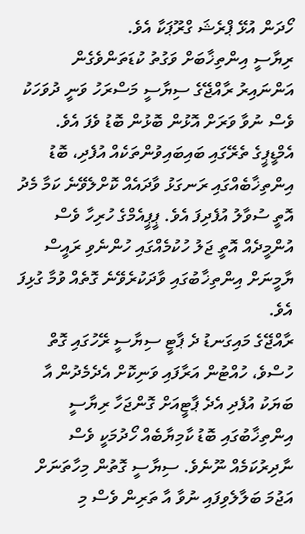ހޯދަން އުޅޭ ޕްރެޝަ ގްރޫޕަކާ އެވެ.
ރިޔާސީ އިންތިޚާބަށް ވަގުތު ކުޑަތަންވެގެން އަންނައިރު ރާއްޖޭގެ ސިޔާސީ މަސްރަހު ވަނީ ދުވަހަކު ވެސް ނުވާ ވަރަށް އޮޅުން ބޮޅުން ބޮޑު ވެފަ އެވެ. އެމްޑީޕީގެ ތެރޭގައި ބައިބައިވުންތަކެއް އުފެދި، ބޮޑު އިންތިޚާބެއްގައި ރަނގަޅު ވާދައެއް ކޮށްލެވޭނެ ކަމާ މެދު އޮތީ ސުވާލު އުފެދިފަ އެވެ. ޕީޕީއެމްގެ ހުރިހާ ވެސް އުންމީދެއް އޮތީ ޖަލު ހުކުމެއްގައި ހުންނެވި ރައީސް ޔާމީނަށް އިންތިޚާބުގައި ވާދަކުރެވޭނެ ގޮތެއް ވުމާ ގުޅިފަ އެވެ.
ރާއްޖޭގެ މައިގަނޑު ދެ ޕާޓީ ސިޔާސީ ރޭހުގައި ގޮތް ހުސްވެ، ހުއްޓުން އަރާފައި ވަނިކޮށް އެދެމެދުން އާ ބަޔަކު އުފެދި އެދެ ޕާޓީއަށް ގޮންޖަހާ ރިޔާސީ އިންތިޚާބުގައި ބޮޑު ކާމިޔާބެއް ހޯދުމަކީ ވެސް ނާދިރުކަމެއް ނޫނެވެ. ސިޔާސީ ގޮތުން މިހާތަނަށް އަޖުމަ ބަލާލެވިފައި ނުވާ އާ ތަރިން ވެސް މި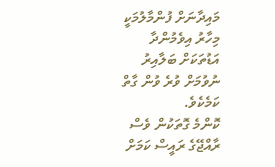މައިދާނަށް ފުންމާލުމަކީ މިހާރު އިވެމުންދާ އަޑުތަކަށް ބަލާއިރު ނުވުމަށް ވުރެ ވުން ގާތް ކަމެކެވެ.
ކޮންމެ ގޮތަކުން ވެސް ރާއްޖޭގެ ރައީސް ކަމަށް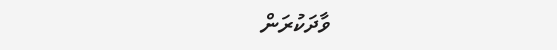ވާދަކުރަން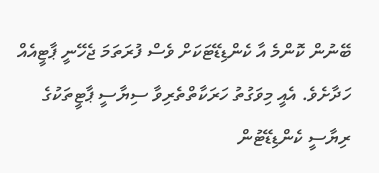ބޭނުން ކޮންމެ އާ ކެންޑިޑޭޓަކަށް ވެސް ފުރަތަމަ ޖެހޭނީ ޕާޓީއެއް ހަދާށެވެ. އެއީ މިވަގުތު ހަރަކާތްތެރިވާ ސިޔާސީ ޕާޓީތަކުގެ ރިޔާސީ ކެންޑިޑޭޓުން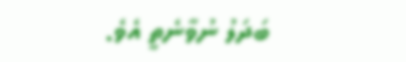ބަދަލު ނުވާނެތީ އެވެ.